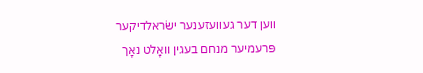ווען דער געוועזענער ישׂראלדיקער פּרעמיער מנחם בעגין וואָלט נאָך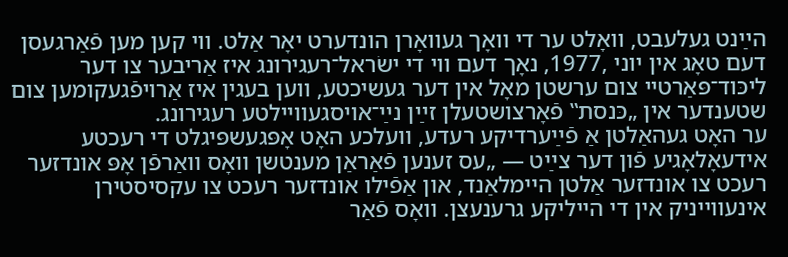הײַנט געלעבט, וואָלט ער די וואָך געוואָרן הונדערט יאָר אַלט. ווי קען מען פֿאַרגעסן דעם טאָג אין יוני ,1977, נאָך דעם ווי די ישׂראל־רעגירונג איז אַריבער צו דער ליכּוד־פּאַרטיי צום ערשטן מאָל אין דער געשיכטע, ווען בעגין איז אַרויפֿגעקומען צום שטענדער אין „כּנסת‟ פֿאָרצושטעלן זײַן נײַ־אויסגעוויילטע רעגירונג.
ער האָט געהאַלטן אַ פֿײַערדיקע רעדע, וועלכע האָט אָפּגעשפּיגלט די רעכטע אידעאָלאָגיע פֿון דער צײַט — „עס זענען פֿאַראַן מענטשן וואָס וואַרפֿן אָפּ אונדזער רעכט צו אונדזער אַלטן היימלאַנד, און אַפֿילו אונדזער רעכט צו עקסיסטירן אינעווייניק אין די הייליקע גרענעצן. וואָס פֿאַר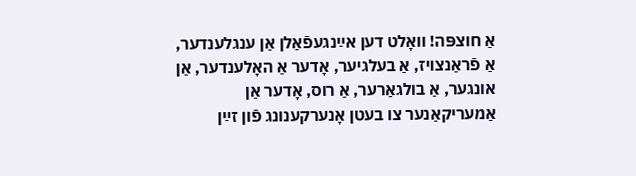אַ חוצפּה! וואָלט דען אײַנגעפֿאַלן אַן ענגלענדער, אַ פֿראַנצויז, אַ בעלגיער, אָדער אַ האָלענדער, אַן אונגער, אַ בולגאַרער, אַ רוס, אָדער אַן אַמעריקאַנער צו בעטן אָנערקענונג פֿון זײַן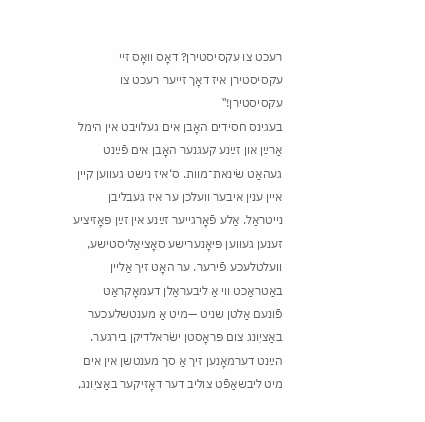רעכט צו עקסיסטירן? דאָס וואָס זיי עקסיסטירן איז דאָך זייער רעכט צו עקסיסטירן!‟
בעגינס חסידים האָבן אים געלויבט אין הימל אַרײַן און זײַנע קעגנער האָבן אים פֿײַנט געהאַט שׂינאת־מוות. ס‘איז נישט געווען קיין איין ענין איבער וועלכן ער איז געבליבן נייטראַל. אַלע פֿאָרגייער זײַנע אין זײַן פּאָזיציע זענען געווען פּיאָנערישע סאָציאַליסטישע, וועלטלעכע פֿירער. ער האָט זיך אַליין באַטראַכט ווי אַ ליבעראַלן דעמאָקראַט פֿונעם אַלטן שניט —מיט אַ מענטשלעכער באַציִונג צום פּראָסטן ישׂראלדיקן בירגער. הײַנט דערמאָנען זיך אַ סך מענטשן אין אים מיט ליבשאַפֿט צוליב דער דאָזיקער באַציִונג,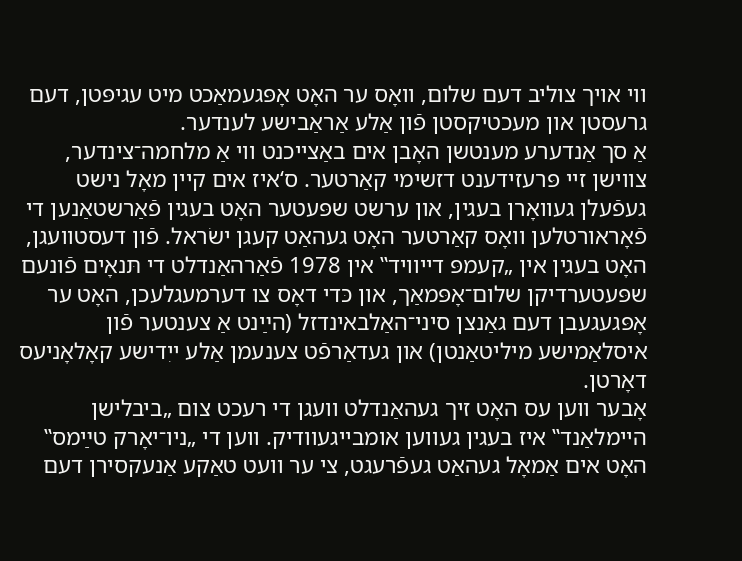ווי אויך צוליב דעם שלום, וואָס ער האָט אָפּגעמאַכט מיט עגיפּטן, דעם גרעסטן און מעכטיקסטן פֿון אַלע אַראַבישע לענדער.
אַ סך אַנדערע מענטשן האָבן אים באַצייכנט ווי אַ מלחמה־צינדער, צווישן זיי פּרעזידענט דזשימי קאַרטער. ס‘איז אים קיין מאָל נישט געפֿעלן געוואָרן בעגין, און ערשט שפּעטער האָט בעגין פֿאַרשטאַנען די פֿאָראורטלען וואָס קאַרטער האָט געהאַט קעגן ישׂראל. פֿון דעסטוועגן, האָט בעגין אין „קעמפּ דייוויד‟ אין 1978 פֿאַרהאַנדלט די תּנאָים פֿונעם שפּעטערדיקן שלום־אָפּמאַך, און כּדי דאָס צו דערמעגלעכן, האָט ער אָפּגעגעבן דעם גאַנצן סיני־האַלבאינדזל (הײַנט אַ צענטער פֿון איסלאַמישע מיליטאַנטן) און געדאַרפֿט צענעמן אַלע ייִדישע קאָלאָניעס דאָרטן.
אָבער ווען עס האָט זיך געהאַנדלט וועגן די רעכט צום „ביבלישן היימלאַנד‟ איז בעגין געווען אומבייגעוודיק. ווען די „ניו־יאָרק טײַמס‟ האָט אים אַמאָל געהאַט געפֿרעגט, צי ער וועט טאַקע אַנעקסירן דעם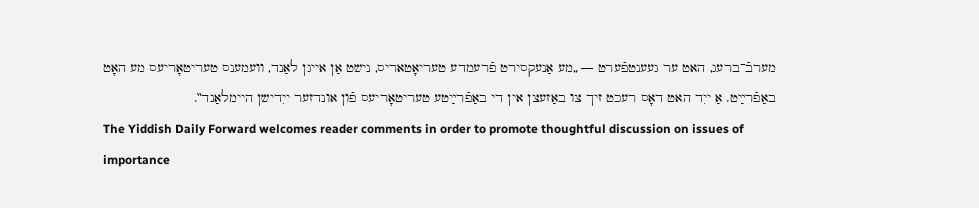מערבֿ־ברעג, האט ער געענטפֿערט — „מע אַנעקסירט פֿרעמדע טעריאָטאריס, נישט אַן אייגן לאַנד, וועמענס טעריטאָריעס מע האָט באַפֿרײַט. אַ ייִד האט דאָס רעכט זיך צו באַזעצן אין די באַפֿרײַטע טעריטאָריעס פֿון אונדזער ייִדישן היימלאַנד‟.
The Yiddish Daily Forward welcomes reader comments in order to promote thoughtful discussion on issues of importance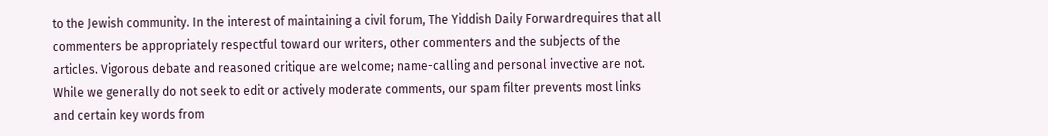to the Jewish community. In the interest of maintaining a civil forum, The Yiddish Daily Forwardrequires that all commenters be appropriately respectful toward our writers, other commenters and the subjects of the articles. Vigorous debate and reasoned critique are welcome; name-calling and personal invective are not. While we generally do not seek to edit or actively moderate comments, our spam filter prevents most links and certain key words from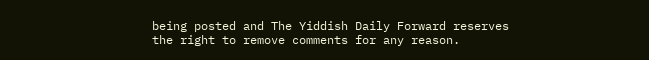being posted and The Yiddish Daily Forward reserves the right to remove comments for any reason.